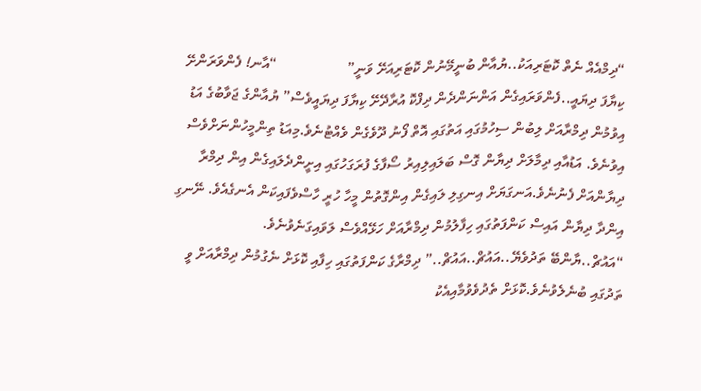“ދިމްއެއް ނެތް ކޮޓަރިއަކު..ޔުއާން ބުނީމޭނުން ކޮޓަރިއަށޭ ވަނީ”                   “އާނ! ފެންވަރަންށޭ ކިޔާފަ ދިޔައީ..ފެންވަރައިގެން އަންނަންދެން ދިފްކޮ އުރާދޭށޭ ކިޔާފަ ދިޔައީވެސް” ޔުއާންގެ ޖަވާބުގެ އަޑު އިވުމުން ދިމްރާއަށް ލިބުން ސިހުމުގައި އަތުގައި އޮތް ފޯނު ދޫވެގެން ވެއްޓުނެވެ.މިއަޑު ތިންމީހުންނަށްވެސް އިވުނެވެ. އަޑުއާއި ދިމާލަށް ދިޔާން ގޮސް ބަލައިލިއިރު ސޯފާގެ ފުރަގަހުގައި އިށީންދެލައިގެން އިން ދިމްރާ ދިޔާންއަށް ފެނުނެވެ.އަނގަޔަށް އިނގިލި ލައިގެން އިންގޮތުން މީހާ ހުރީ ހާސްވެފައިކަން އެނގެއެވެ. ނޭނގި އިންދާ ދިޔާން އައިސް ކަންފަތުގައި ހިފާލުމުން ދިމްރާއަށް ހަޅޭއްވެސް ލަވައިގަނެވުނެވެ.
“އައުޗް..ޔާންބޭ ތަދުވެޔޭ..އައުޗް..އައުޗް..” ދިމްރާގެ ކަންފަތުގައި ހިފާއި ކޮޅަށް ނެގުމުން ދިމްރާއަށް ވީ ތަދުގައި ބުނެލެވުނެވެ.ކޮޅަށް ތެދުވެވުމާއިއެކު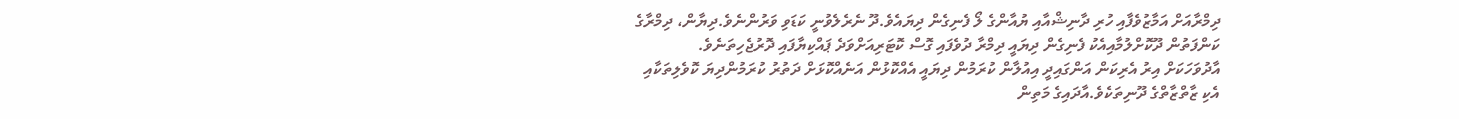ދިމްރާއަށް އަމާޒުވެފާއި ހުރި ދާނިޝްއާއި ޔުއާންގެ ލޯ ފެނިގެން ދިޔައެވެ.ދޫ ނެރެލެވުނީ ކަޑަވި ވަރުންނެވެ.ދިޔާން، ދިމްރާގެ ކަންފަތުން ދޫކޮށްލުމާއިއެކު ފެނިގެން ދިޔައީ ދިމްރާ ދުވެފައި ގޮސް ކޮޓަރިއަށްވަދެ ޕައްކިޔާފައި ދޮރުޖެހިތަނެވެ.
އާދުވަހަކަށް އިރު އެރިކަން އަންގައިދީ އިއުލާން ކުރަމުން ދިޔައީ އެއްކޮޅުން އަނެއްކޮޅަށް ދަތުރު ކުރަމުންދިޔަ ކޮވެލިތަކާއި އެކި ޒާތްޒާތްގެ ދޫނިތަކެވެ.އާދައިގެ މަތިން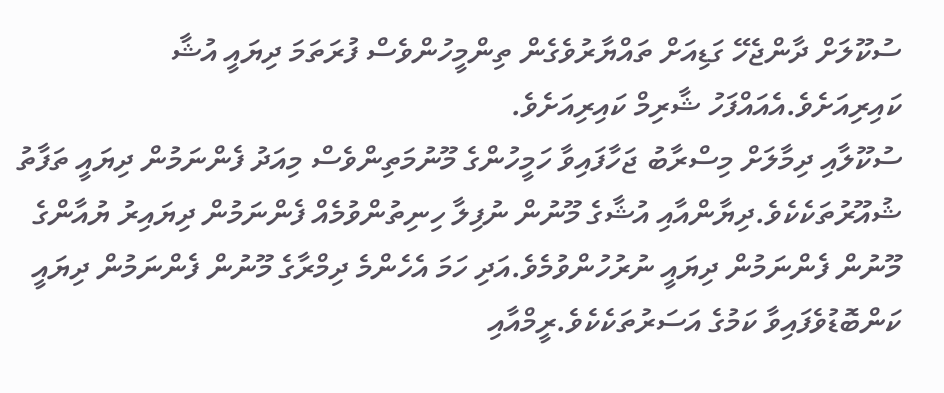ސުކޫލަށް ދާންޖެހޭ ގަޑިއަށް ތައްޔާރުވެގެން ތިންމީހުންވެސް ފުރަތަމަ ދިޔައީ އުޝާ ކައިރިއަށެވެ.އެއައްފަހު ޝާރިމް ކައިރިއަށެވެ.
ސުކޫލާއި ދިމާލަށް މިސްރާބު ޖަހާފައިވާ ހަމީހުންގެ މޫނުމަތިންވެސް މިއަދު ފެންނަމުން ދިޔައީ ތަފާތު ޝުއޫރުތަކެކެވެ.ދިޔާންއާއި އުޝާގެ މޫނުން ނުފިލާ ހިނިތުންވުމެއް ފެންނަމުން ދިޔައިރު ޔުއާންގެ މޫނުން ފެންނަމުން ދިޔައީ ނުރުހުންވުމެވެ.އަދި ހަމަ އެހެންމެ ދިމްރާގެ މޫނުން ފެންނަމުން ދިޔައީ ކަންބޮޑުވެފައިވާ ކަމުގެ އަސަރުތަކެކެވެ.ރީމްއާއި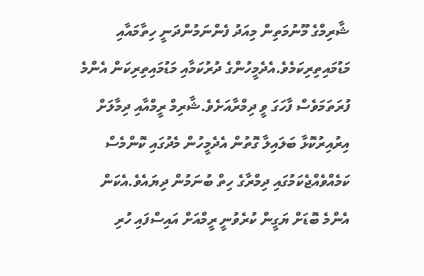ޝާރިމްގެ މޫނުމަތިން މިއަދު ފެންނަމުންދަނީ ހިތާމައާއި މަޑުމައިތިރިކަމެވެ.އެދެމީހުންގެ ދުރުކަމާއި މަޑުމައިތިރިކަން އެންމެ ފުރަތަމަވެސް ފާހަގަ ވީ ދިމްރާއަށެވެ.ޝާރިމް ރީމްއާއި ދިމާލަށް އިރުއިރުކޮޅާ ބަލައިލާ ގޮތުން އެދެމީހުން މެދުގައި ކޮންމެސް ކަމެއްވެއްޖެކަމުގައި ދިމްރާގެ ހިތް ބުނަމުން ދިޔައެވެ.އެކަން އެންމެ ބޮޑަށް ޔަގީން ކުރެވުނީ ރީމްއަށް އައިސްފައި ހުރި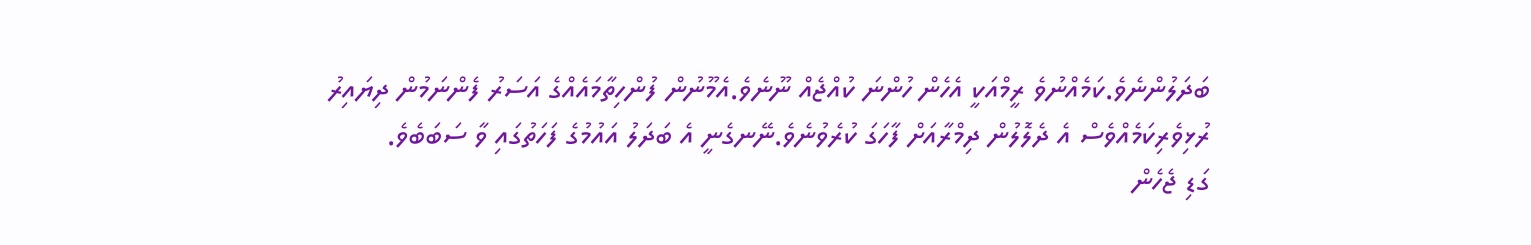ބަދަލުންނެވެ.ކަމެއްނުވެ ރީމްއަކީ އެހެން ހުންނަ ކުއްޖެއް ނޫނެވެ.އެމޫނުން ފުންހިތާމައެއްގެ އަސަރު ފެންނަމުން ދިޔައިރު ރުޅިވެރިކަމެއްވެސް އެ ދެލޮލުން ދިމްރާއަށް ފާހަގަ ކުރެވުނެވެ.ނޭނގެނީ އެ ބަދަލު އައުމުގެ ފަހަތުގައި ވާ ސަބަބެވެ.
ގަޑި ޖެހެން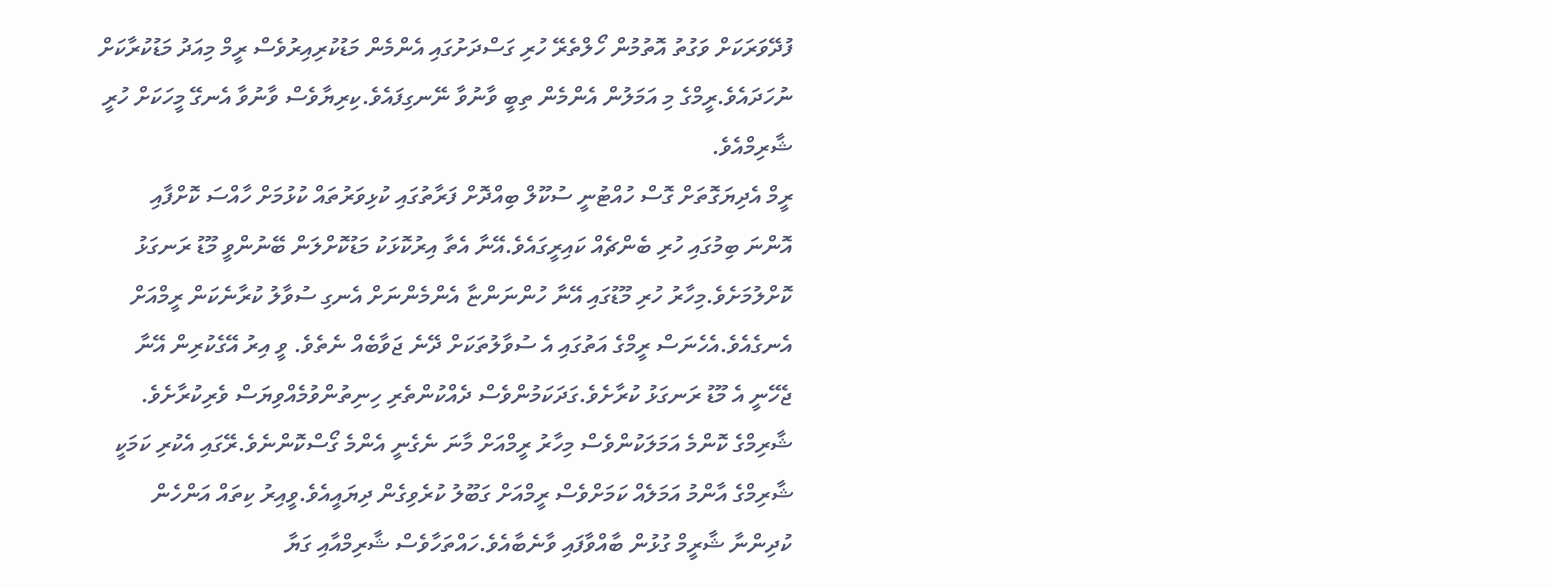ފުދޭވަރަކަށް ވަގުތު އޮތުމުން ހޯލްތެރޭ ހުރި ގަސްދަށުގައި އެންމެން މަޑުކުރިއިރުވެސް ރީމް މިއަދު މަޑުކުރާކަށް ނުހަދައެވެ.ރީމްގެ މި އަމަލުން އެންމެން ތިބީ ވާނުވާ ނޭނގިފައެވެ.ކިރިޔާވެސް ވާނުވާ އެނގޭ މީހަކަށް ހުރީ ޝާރިމްއެވެ.
ރީމް އެދިޔަގޮތަށް ގޮސް ހުއްޓުނީ ސުކޫލް ބިއްދޮށް ފަރާތުގައި ކުޅިވަރުތައް ކުޅުމަށް ހާއްސަ ކޮށްފާއި އޮންނަ ބިމުގައި ހުރި ބެންޗެއް ކައިރީގައެވެ.އޭނާ އެތާ އިރުކޮޅަކު މަޑުކޮށްލަން ބޭނުންވީ މޫޑު ރަނގަޅު ކޮށްލުމަށެވެ.މިހާރު ހުރި މޫޑުގައި އޭނާ ހުންނަންޏާ އެންމެންނަށް އެނގި ސުވާލު ކުރާނެކަން ރީމްއަށް އެނގެއެވެ.އެހެނަސް ރީމްގެ އަތުގައި އެ ސުވާލުތަކަށް ދޭނެ ޖަވާބެއް ނެތެވެ. ވީ އިރު އޭގެކުރިން އޭނާ ޖެހޭނީ އެ މޫޑު ރަނގަޅު ކުރާށެވެ.ގަދަކަމުންވެސް ދެއްކުންތެރި ހިނިތުންވުމެއްވިޔަސް ވެރިކުރާށެވެ.
ޝާރިމްގެ ކޮންމެ އަމަލަކުންވެސް މިހާރު ރީމްއަށް މާނަ ނެގެނީ އެންމެ ގޯސްކޮންނެވެ.ރޭގައި އެކުރި ކަމަކީ ޝާރިމްގެ އާންމު އަމަލެއް ކަމަށްވެސް ރީމްއަށް ގަބޫލު ކުރެވިގެން ދިޔައީއެވެ.ވީއިރު ކިތައް އަންހެން ކުދިންނާ ޝާރީމް ގުޅުން ބާއްވާފައި ވާނެބާއެވެ.ހައްތަހާވެސް ޝާރިމްއާއި ގަޔާ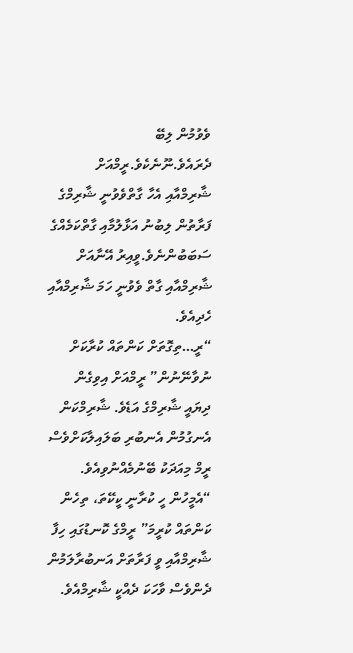ވެވުމުން ލިބޭ ދެރައެވެ.ނޫނެކެވެ.ރީމްއަށް ޝާރިމްއާއި އެހާ ގާތްވެވުނީ ޝާރިމްގެ ފަރާތުން ލިބުނު އަޅާލުމާއި ގާތްކަމެއްގެ ސަބަބުންނެވެ.ވީއިރު އޭނާއަށް ޝާރިމްއާއި ގާތް ވެވުނީ ހަމަ ޝާރިމްއާއި ހެދިއެވެ.
“ރީ…ތިގޮތަށް ކަންތައް ކުރާކަށް ނުވާނޭނުން” ރީމްއަށް އިވިގެން ދިޔައީ ޝާރިމްގެ އަޑެވެ. ޝާރިމްކަން އެނގުމުން އެނބުރި ބަލައިލާކަށްވެސް ރީމް މިއަދަކު ބޭނުމެއްނުވިއެވެ.
“އެމީހުން ހީ ކުރާނީ ކީކޭތަ، ތިހެން ކަންތައް ކުރީމަ” ރީމްގެ ކޮނޑުގައި ހިފާ ޝާރިމްއާއި ވީ ފަރާތަށް އަނބުރާލަމުން ދެންވެސް ވާހަކަ ދެއްކީ ޝާރިމްއެވެ.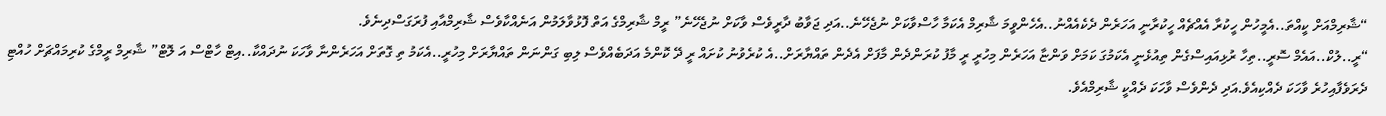“ޝާރިމްއަށް ކީއްތަ..އެމީހުން ހީކުރާ އެއްޗެއް ހީކުރާނީ އަހަރެން ދެކެއެއްނު..އެހެންވީމަ ޝާރިމް އެކަމާ ހާސްވާކަށް ނުޖެހޭނެ..އަދި ޖަވާބު ދާރީވެސް ވާކަށް ނުޖެހޭނެ” ރީމް ޝާރިމްގެ އަތް ފޮޅުވާލަމުން އަނެއްކާވެސް ޝާރިމްއާއި ފުރަގަސްދިނެވެ.
“ރީ..ލުކް..އައެމް ސޮރީ..ތިހާ ރުޅިއައިސްގެން ތިއުޅެނީ އެކަމުގަ ކަމަށް ވަންޏާ އަހަރެން މިހުރީ ރީ މާފު ކުރަންދެން މާފަށް އެދެން ތައްޔާރަށް..އެ ކުރެވުނު ކުށައް ރީ ދޭ ކޮންމެ އަދަބެއްވެސް ލިބި ގަންނަން ތައްޔާރަށް މިހުރީ..އެކަމު ތި ގޮތަށް އަހަރެންނާ ވާހަކަ ނުދައްކާ..އިޓް ހާޓްސް އަ ލޮޓް” ޝާރިމް ރީމްގެ ކުރިމައްޗަށް ހުއްޓި ދެރަވެފާއިހުރެ ވާހަކަ ދެއްކިއެވެ.އަދި ދެންވެސް ވާހަކަ ދެއްކީ ޝާރިމްއެވެ.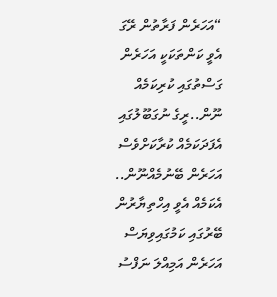“އަހަރެން ފަރާތުން ރޭގަ އެވީ ކަންތަކަކީ އަހަރެން ގަސްތުގައި ކުރިކަމެއް ނޫން..ރީގެ ނުގަބޫލުގައި އެފަދަކަމެއް ކުރާކަށްވެސް އަހަރެން ބޭނުމެއްނޫން.. އެކަމެއް އެވީ އިހްތިޔާރުން ބޭރުގައި ކަމުގައިވިޔަސް އަހަރެން އަމިއްލަ ނަފްސު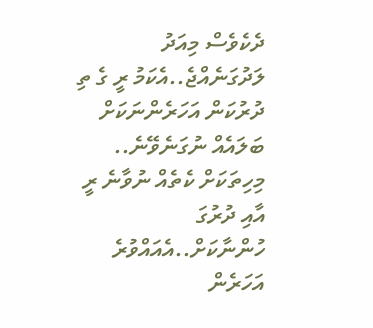ދެކެވެސް މިއަދު ލަދުގަނެއްޖެ..އެކަމު ރީ ގެ ތި ދުރުކަން އަހަރެންނަކަށް ބަލައެއް ނުގަނެވޭނެ.. މިހިތަކަށް ކެތެއް ނުވާނެ ރީ އާއި ދުރުގަ ހުންނާކަށް..އެއައްވުރެ އަހަރެން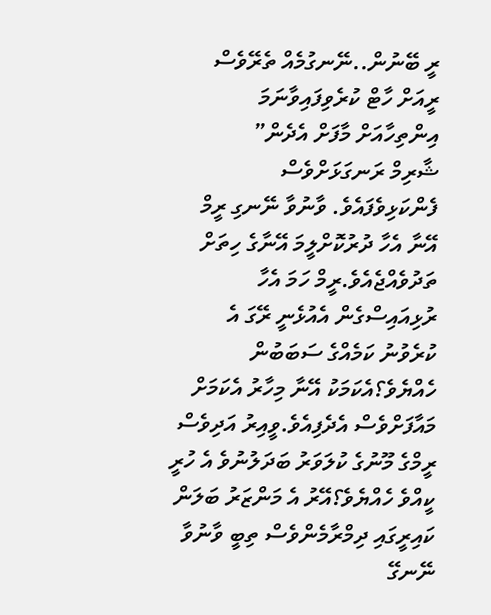ރީ ބޭނުން..ނޭނގުމެއް ތެރޭވެސް ރީއަށް ހާޓް ކުރެވިފައިވާނަމަ އިންތިހާއަށް މާފަށް އެދެން”
ޝާރިމް ރަނގަޅަށްވެސް ފެންކަޅިވެފައެވެ. ވާނުވާ ނޭނގި ރީމް އޭނާ އެހާ ދުރުކޮށްލީމަ އޭނާގެ ހިތަށް ތަދުވެއްޖެއެވެ.ރީމް ހަމަ އެހާ ރުޅިއައިސްގެން އެއުޅެނީ ރޭގަ އެ ކުރެވުނު ކަމެއްގެ ސަބަބުން ހެއްޔެވެ؟އެކަމަކު އޭނާ މިހާރު އެކަމަށް މައާފަށްވެސް އެދެފިއެވެ.ވީއިރު އަދިވެސް ރީމްގެ މޫނުގެ ކުލަވަރު ބަދަލުނުވެ އެ ހުރީ ކީއްވެ ހެއްޔެވެ؟އޭރު އެ މަންޒަރު ބަލަން ކައިރީގައި ދިމްރާމެންވެސް ތިބީ ވާނުވާ ނޭނގޭ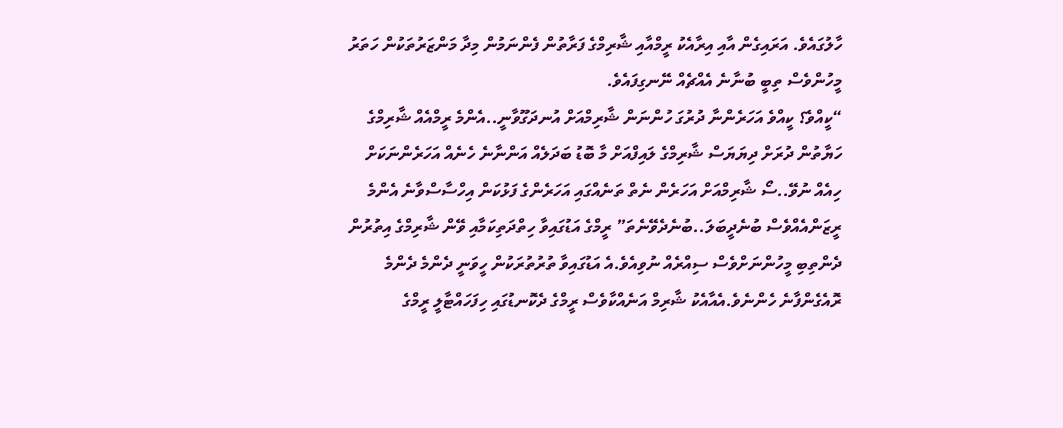ހާލުގައެވެ. އަރައިގެން އާއި އިރާއެކު ރީމްއާއި ޝާރިމްގެ ފަރާތުން ފެންނަމުން މިދާ މަންޒަރުތަކުން ހަތަރު މީހުންވެސް ތިބީ ބުނާނެ އެއްޗެއް ނޭނގިފައެވެ.
“ކީއްވެ؟ ކީއްވެ އަހަރެންނާ ދުރުގަ ހުންނަން ޝާރިމްއަށް އުނދަގޫވާނީ..އެންމެ ރީމްއެއް ޝާރިމްގެ ހަޔާތުން ދުރަށް ދިޔަޔަސް ޝާރިމްގެ ލައިފްއަށް މާ ބޮޑު ބަދަލެއް އަންނާނެ ހެނެއް އަހަރެންނަކަށް ހިއެއް ނުވޭ..ސޯ ޝާރިމްއަށް އަހަރެން ނެތް ތަނެއްގައި އަހަރެންގެ ފަޅުކަން އިހްސާސްވާނެ އެންމެ ރީޒަންއެއްވެސް ބުނެދީބަލަ..ބުނެދެވޭނެތަ” ރީމްގެ އަޑުގައިވާ ހިތްދަތިކަމާއި ވޭން ޝާރިމްގެ އިތުރުން ދެންތިބި މީހުންނަށްވެސް ސިއްރެއް ނުވިއެވެ.އެ އަޑުގައިވާ ތުރުތުރަކުން ހީވަނީ ދެންމެ ދެންމެ ރޮއެގެންފާނެ ހެންނެވެ.އެއާއެކު ޝާރިމް އަނެއްކާވެސް ރީމްގެ ދެކޮނޑުގައި ހިފަހައްޓާލީ ރީމްގެ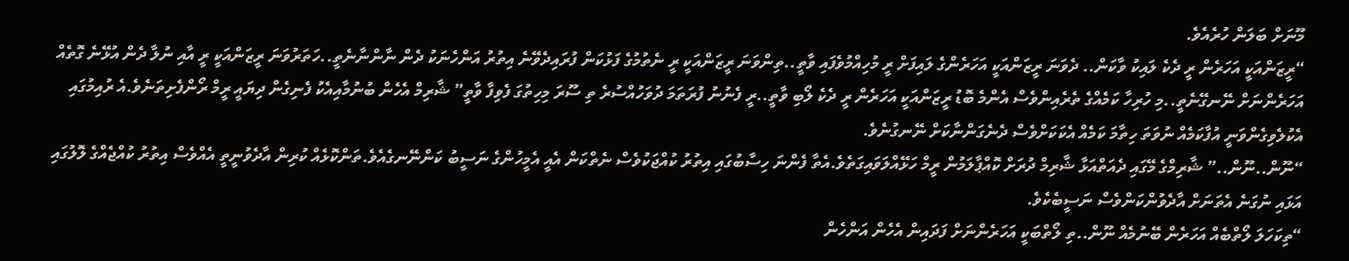މޫނަށް ބަލަން ހުރެއެވެ.
“ރީޒަންއަކީ އަހަރެން ރީ ދެކެ ލައިކު ވާކަން.. ދެވަނަ ރީޒަންއަކީ އަހަރެންގެ ލައިފަށް ރީ މުހިއްމުވެފައި ވާތީ..ތިންވަނަ ރީޒަންއަކީ ރީ ނެތުމުގެ ފަޅުކަން ފުރައިދެވޭނެ އިތުރު އަންހެނަކު ދެން ނާންނާނެތީ..ހަތަރުވަނަ ރީޒަންއަކީ ރީ އާއި ނުލާ ދެން އުޅޭނެ ގޮތެއް އަހަރެންނަށް ނޭނގޭނެތީ..މި ހުރިހާ ކަމެއްގެ ތެރެއިންވެސް އެންމެ ބޮޑު ރީޒަންއަކީ އަހަރެން ރީ ދެކެ ލޯބި ވާތީ..ރީ ފެނުނު ފުރަތަމަ ދުވަހުއްސުރެ ތި ސޫރަ މިހިތުގަ ފެވިފާ ވާތީ” ޝާރިމް އެހެން ބުނުމާއިއެކު ފެނިގެން ދިޔައީ ރީމް ރޯންފެށިތަނެވެ.އެ ރުއިމުގައި އެކުލެވިގެންވަނީ އުފާކަމެއް ނުވަތަ ހިތާމަ ކަމެއް އެކަކަށްވެސް ދެނެގަންނާކަށް ނޭނގުނެވެ.
“ނޫން..ނޫން..” ޝާރިމްގެ މޭގައި ދެއަތްއަޅާ ޝާރިމް ދުރަށް ކޮއްޕާލަމުން ރީމް ހަޅޭއްލަވައިގަތެވެ.އެތާ ފެންނަ ހިސާބުގައި އިތުރު ކުއްޖަކުވެސް ނެތްކަން އެއީ އެމީހުންގެ ނަސީބު ކަންނޭނގެއެވެ.ތަންކޮޅެއް ކުރިން އާދެވުނީތީ އެއްވެސް އިތުރު ކުއްޖެއްގެ ލޮލުގައި އަޅައި ނުގަނެ އެތަނަށް އާދެވުންކަންވެސް ނަސީބެކެވެ.
“ތިކަހަލަ ލޯތްބެއް އަހަރެން ބޭނުމެއް ނޫން..ތި ލޯތްބަކީ އަހަރެންނަށް ފަދައިން އެހެން އަންހެން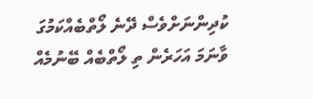ކުދިންނަށްވެސް ދޭނެ ލޯތްބެއްކަމުގަ ވާނަމަ އަހަރެން ތި ލޯތްބެއް ބޭނުމެއް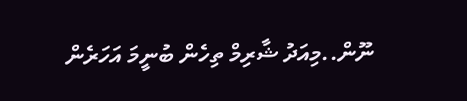ނޫން..މިއަދު ޝާރިމް ތިހެން ބުނީމަ އަހަރެން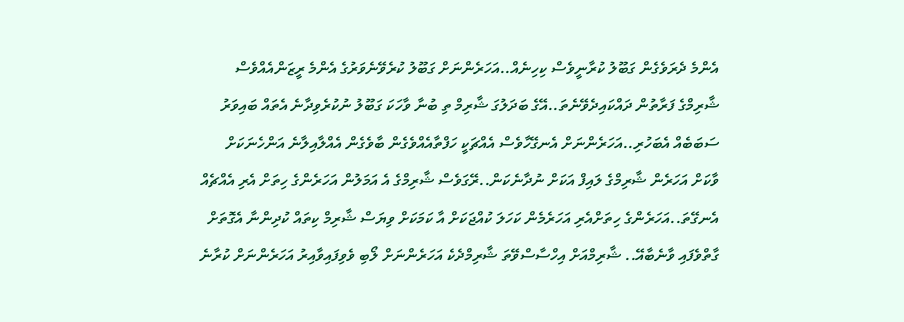އެންމެ ދެރަވެގެން ގަބޫލު ކުރާނީވެސް ކިހިނެއް..އަހަރެންނަށް ގަބޫލު ކުރެވޭނެވަރުގެ އެންމެ ރީޒަންއެއްވެސް ޝާރިމްގެ ފަރާތުން ދައްކައިދެވޭނެތަ..އޭގެ ބަދަލުގަ ޝާރިމް ތި ބުނާ ވާހަކަ ގަބޫލު ނުކުރެވިދާނެ އެތައް ބައިވަރު ސަބަބެއް އެބަހުރި..އަހަރެންނަށް އެނގޭހާވެސް އެއްޗަކީ ހަފްތާއެއްވެގެން ބާވެގެން އެއްލާއިލާނެ އަންހެނަކަށް ވާކަށް އަހަރެން ޝާރިމްގެ ލައިފް އަކަށް ނުދާނެކަން..ރޭގަވެސް ޝާރިމްގެ އެ އަމަލުން އަހަރެންގެ ހިތަށް އެރި އެއްޗެއް އެނގޭތަ..އަހަރެންގެ ހިތަށްއެރި އަހަރެމެން ކަހަލަ ކުއްޖަކަށް އާ ކަމަކަށް ވިޔަސް ޝާރިމް ކިތައް ކުދިންނާ އެގޮތަށް ގާތްވެފައި ވާނެބާއޭ.. ޝާރިމްއަށް އިހްސާސްވޭތަ ޝާރިމްދެކެ އަހަރެންނަށް ލޯބި ވެވިފައިވާއިރު އަހަރެންނަށް ކުރާނެ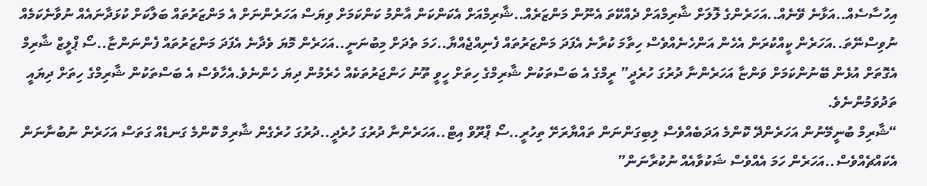އިހުސާސެއް..އަޅާނެ ވޭނެއް..އަހަރެންގެ ލޮލަށް ޝާރިމްއަށް ދެއްކޭތަ އެނޫން މަންޒަރެއް..ޝާރިމްއަށް އެކަންކަން އާންމު ކަންކަމަށް ވިޔަސް އަހަރެންނަށް އެ މަންޒަރުތައް ބަލާކަށް ކުޅަދާނައެއް ނުވާނެކަމެއް ނުވިސްނޭތަ..އަހަރެން ކީއްކުރަން އެހެން އަންހެނެއްވެސް ހިތާމަ ކުރާނެ އެފަދަ މަންޒަރުތައް ފެނިއްޖެއްޔާ..ހަމަ ތެދަށް މިބުނަނީ..އަހަރެން މޮޔަ ވެދާނެ އެފަދަ މަންޒަރުތައް ފެންނަންޏާ..ސޯ ޕްލީޒް ޝާރިމް އެގޮތަށް އުޅެން ބޭނުންކަމަށް ވަންޏާ އަހަރެންނާ ދުރުގަ ހުރެދީ” ރީމްގެ އެ ބަސްތަކުން ޝާރިމްގެ ހިތަށް ހީވީ ތޫނު ހަންޖަރުތަކެއް ހެރެމުން ދިޔަ ހެންނެވެ.އެހާވެސް އެ ބަސްތަކުން ޝާރިމްގެ ހިތަށް ދިޔައީ ތަދުވަމުންނެވެ.
“ޝާރިމް ބުނީމޭނުން އަހަރެންދޭ ކޮންމެ އަދަބެއްވެސް ލިބިގަންނަން ތައްޔާރަށޭ ތިހުރީ..ސޯ ޕްރޫވް އިޓް..އަހަރެންނާ ދުރުގަ ހުރެދީ..ދުރުގަ ހުރެގެން ޝާރިމް ކޮންމެ ގަނޑެއް ގަތަސް އަހަރެން ނުބުނާނަން އެކައްޗެއްވެސް..އަހަރެން ހަމަ އެއްވެސް ޝަކުވާއެއް ނުކުރާނަން”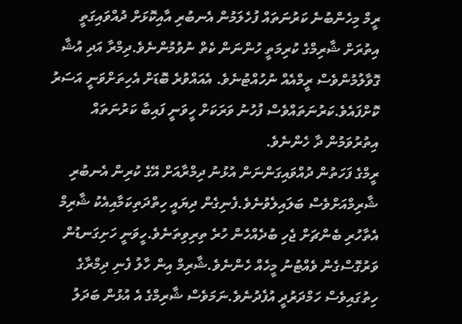ރީމް މިހެންބުނެ ކަރުނަތައް ފުހެލަމުން އެނބުރި އާއިކޮޅަށް ދުއްވައިގަތީ އިތުރަށް ޝާރިމްގެ ކުރިމަތީ ހުންނަން ކެތް ނުވުމުންނެވެ.ދިމްރާ އަދި އުޝާ ގޮވާލުމުންވެސް ރީމްއެއް ނުހުއްޓުނެވެ. އެއައްވުރެ ބޮޑަށް އެހިތަށްވަނީ އަސަރު ކޮށްފައެވެ.ކަރުނަތައްވެސް ފުހުނު ވަރަކަށް ހީވަނީ ފައިބާ ކަރުނަތައް އިތުރުވަމުން ދާ ހެންނެވެ.
ރީމްގެ ފަހަތުން ދުއްވައިގަންނަން އުޅުނު ދިމްރާއަށް އޭގެ ކުރިން އެނބުރި ޝާރިމްއަށްވެސް ބަލައިލެވުނެވެ.ފެނިގެން ދިޔައީ ހިތްދަތިކަމާއިއެކު ޝާރިމް އެތާހުރި ބެންޗަށް ޖެހި ބުދެއްހެން ހުރެ ތިރިވިތަނެވެ.ހީވަނީ ހަށިގަނޑުން ވަރުގޮސްގެން ވެއްޓުނު މީހެއް ހެންނެވެ.ޝާރިމް އިން ހާލު ފެނި ދިމްރާގެ ހިތުގައިވެސް ހަމްދަރުދީ އުފެދުނެވެ.ނަމަވެސް ޝާރިމްގެ އެ އުޅުން ބަދަލު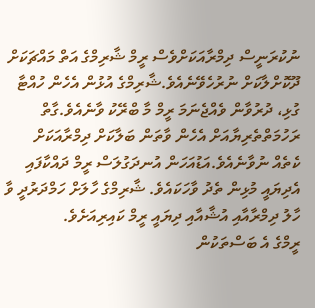ނުކުރަނީސް ދިމްރާއަކަށްވެސް ރީމް ޝާރިމްގެ އަތް މައްޗަކަށް ދޫކޮށްލާކަށް ނުރުހެވޭނެއެވެ.ޝާރިމްގެ އުޅުން އެހެން ހުއްޓާ ގުޅި، ދުރުވާން ވެއްޖެނަމަ ރީމް މާ ބްރޭކު ވާނެއެވެ.ގާތް ރަހުމަތްތެރިޔާއަށް އެހެން ވާތަން ބަލާކަށް ދިމްރާއަކަށް ކެތެއް ނުވާނެއެވެ.އަޑުއަހަން އުނދަގުލަސް ރީމް ދައްކާފައި އެދިޔައީ މުޅިން ތެދު ވާހަކައެވެ. ޝާރިމްގެ ހާލަށް ހަމްދަރުދީ ވާ ހާލު ދިމްރާއާއި އުޝާއާއި ދިޔައީ ރީމް ކައިރިއަށެވެ.
ރީމްގެ އެ ބަސްތަކުން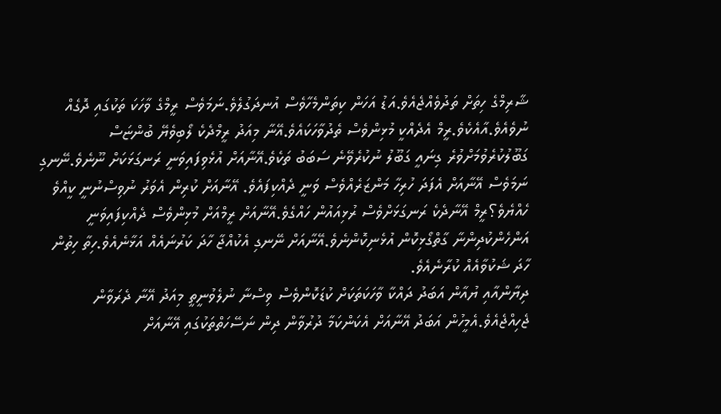ޝާރިމްގެ ހިތަށް ތަދުވެއްޖެއެވެ.އަޑު އަހަން ކިތަންމެހާވެސް އުނދަގުލެވެ.ނަމަވެސް ރީމްގެ ވާހަކަ ތަކުގައި ދޮގެއް ނުވެއެވެ.އާއެކެވެ.ރީމް އެދެއްކީ މުޅިންވެސް ތެދުވާހަކައެވެ.އޭނާ މިއަދު ރީމްދެކެ ލޯބިވެޔޭ ބުންޏަސް ގަބޫލުކުރެވުމަށްވުރެ ގިނައީ ގަބޫލު ނުކުރެވޭނެ ސަބަބު ތަކެވެ.އޭނާއަށް އުޅެވިފައިވަނީ ރަނގަޅަކަށް ނޫނެވެ.ނޭނގި ނަމަވެސް އޭނާއަށް އެފަދަ ހުރިހާ މަންޒަރެއްވެސް ވަނީ ދެއްކިފައެވެ. އޭނާއަށް ކުރިން އެވަރު ނުވިސްނުނީ ކީއްވެ ހެއްޔެވެ؟ރީމް އޭނާދެކެ ރަނގަޅަށްވެސް ރުޅިއައުން ހައްގެވެ.އޭނާއަށް ރީމްއަށް މުޅިންވެސް ދެއްކިފައިވަނީ އަންހެންކުދިންނާ ގާތްގޯޅިކޮން އުޅެނިކޮންނެވެ.އޭނާއަށް ނޭނގި އެކުއްޖާ ހާދަ ކަރުނައެއް އަޅާނެއެވެ.ހިތާ ހިތުން ހާދަ ޝަކުވާއެއް ކުރާނެއެވެ.
ދިޔާންއާއި ޔުއާން އަބަދު ދައްކާ ވާހަކަތަކަށް ކުޑަކޮންވެސް ވިސްނާ ނުލެވުނީތީ މިއަދު އޭނާ ދެރަވާން ޖެހިއްޖެއެވެ.އެމީހުން އަބަދު އޭނާއަށް އެކަންކަމާ ދުރުވާން ދިން ނަސޭހަތްތަކުގައި އޭނާއަށް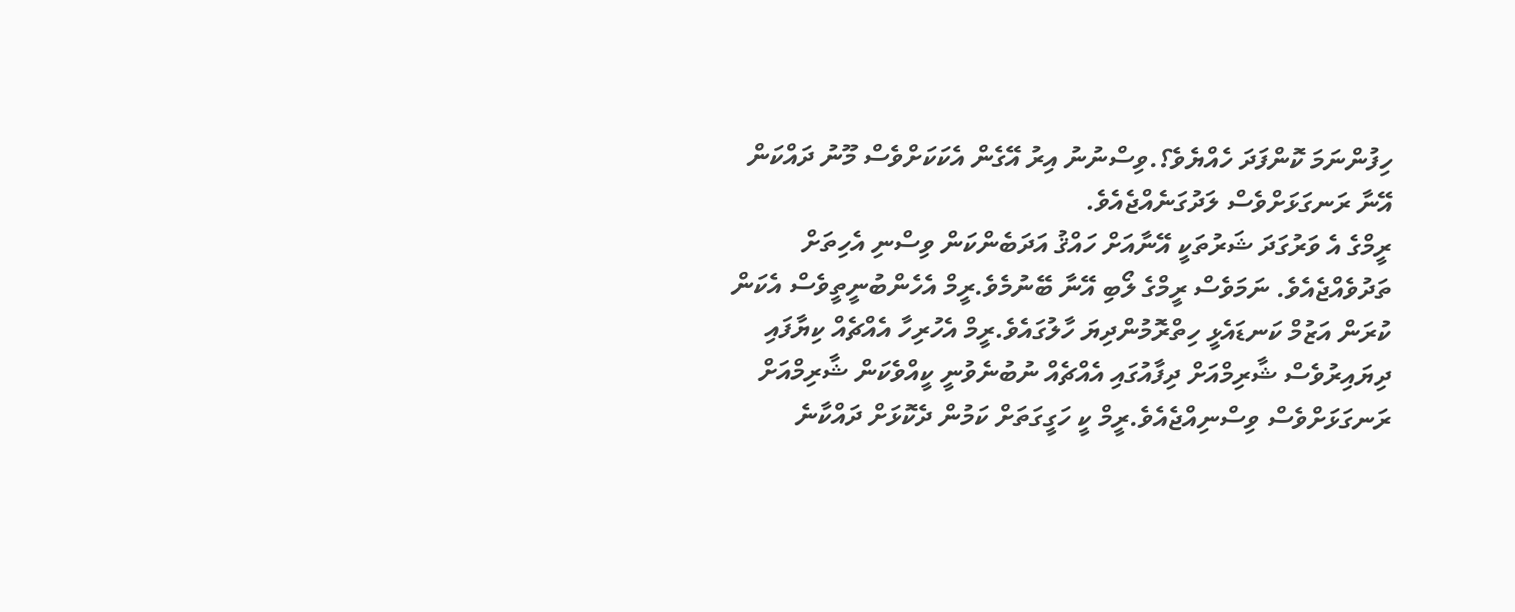ހިފުންނަމަ ކޮންފަދަ ހެއްޔެވެ؟.ވިސްނުނު އިރު އޭގެން އެކަކަށްވެސް މޫނު ދައްކަން އޭނާ ރަނގަޅަށްވެސް ލަދުގަނެއްޖެއެވެ.
ރީމްގެ އެ ވަރުގަދަ ޝަރުތަކީ އޭނާއަށް ހައްޤު އަދަބެންކަން ވިސްނި އެހިތަށް ތަދުވެއްޖެއެވެ. ނަމަވެސް ރީމްގެ ލޯބި އޭނާ ބޭނުމެވެ.ރީމް އެހެންބުނީތީވެސް އެކަން ކުރަން އަޒުމް ކަނޑައެޅީ ހިތްރޮމުންދިޔަ ހާލުގައެވެ.ރީމް އެހުރިހާ އެއްޗެއް ކިޔާފައި ދިޔައިރުވެސް ޝާރިމްއަށް ދިފާއުގައި އެއްޗެއް ނުބުނެވުނީ ކީއްވެކަން ޝާރިމްއަށް ރަނގަޅަށްވެސް ވިސްނިއްޖެއެވެ.ރީމް ކީ ހަގީގަތަށް ކަމުން ދެކޮޅަށް ދައްކާނެ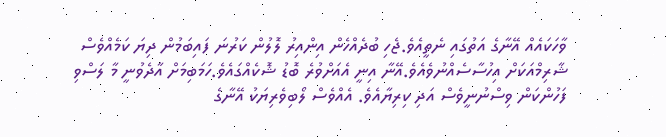ވާހަކައެއް އޭނާގެ އަތުގައި ނެތީއެވެ.ޖެހި ބުދެއްހެން އިންއިރު ލޮލުން ކަރުނަ ފައިބަމުން ދިޔަ ކަމެއްވެސް ޝާރިމްއަކަށް އިހުސާސެއްނުވެއެވެ.އޭނާ އިނީ އެއަށްވުރެ ބޮޑު ޝޮކެއްގައެވެ.ހަމަބިމަށް އާދެވުނީ މާ ލަސްވި ފަހުންކަން ވިސްނުނީވެސް އަދި ކިރިޔާއެވެ. އެއްވެސް ލޯބިވެރިޔަކު އޭނާގެ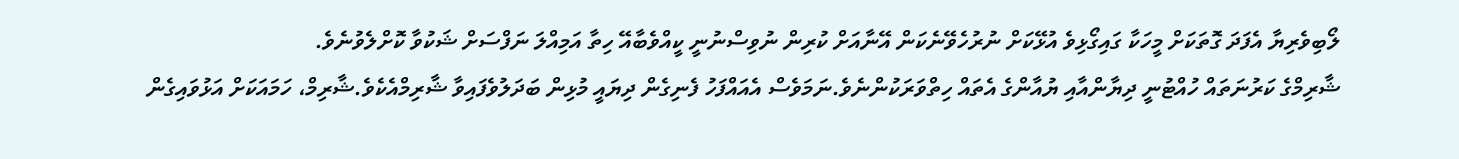ލޯބިވެރިޔާ އެފަދަ ގޮތަކަށް މީހަކާ ގައިގޯޅިވެ އުޅޭކަށް ނުރުހެވޭނެކަން އޭނާއަށް ކުރިން ނުވިސްނުނީ ކީއްވެބާއޭ ހިތާ އަމިއްލަ ނަފްސަށް ޝަކުވާ ކޮށްލެވުނެވެ.
ޝާރިމްގެ ކަރުނަތައް ހުއްޓުނީ ދިޔާންއާއި ޔުއާންގެ އެތައް ހިތްވަރަކުންނެވެ.ނަމަވެސް އެއައްފަހު ފެނިގެން ދިޔައީ މުޅިން ބަދަލުވެފައިވާ ޝާރިމްއެކެވެ.ޝާރިމް، ހަމައަކަށް އަޅުވައިގެން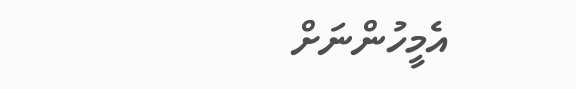އެމީހުންނަށް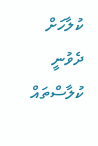ކުލާހަށް ދެވުނީ ކުލާސްތައް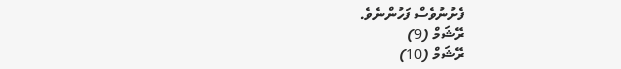ފެށުނުވެސް ފަހުންނެވެ.
ރޭޝަމް (9)
ރޭޝަމް (10)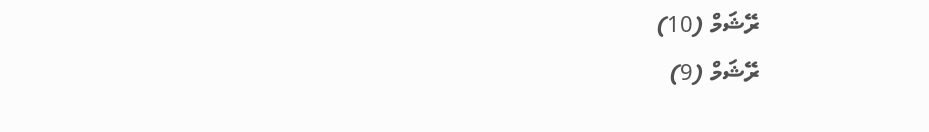ރޭޝަމް (10)
ރޭޝަމް (9)